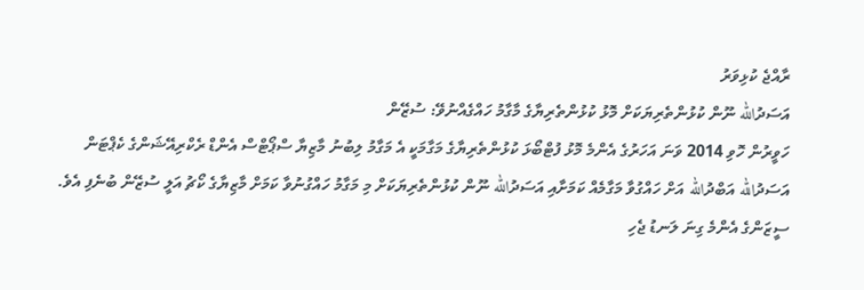ރާއްޖެ ކުޅިވަރު
އަސަދުالله ނޫން ކުޅުންތެރިޔަކަށް މޮޅު ކުޅުންތެރިޔާގެ މާގާމު ހައްގެއްނުވޭ: ސުޒޭން
ހަވީރުން ހޮވި 2014 ވަނަ އަހަރުގެ އެންމެ މޮޅު ފުޓްބޯޅަ ކުޅުންތެރިޔާގެ މަގާމަކީ އެ މަގާމު ލިބުނު މާޒިޔާ ސްޕޯޓްސް އެންޑް ރެކްރިއޭޝަންގެ ކެޕްޓަން އަސަދުالله އަބްދުالله އަށް ހައްގުވާ މަގާމެއް ކަމަށާއި އަސަދުالله ނޫން ކުޅުންތެރިޔަކަށް މި މަގާމު ހައްގުނުވާ ކަމަށް މާޒިޔާގެ ކޯޗު އަލީ ސުޒޭން ބުނެފި އެވެ.
ސީޒަންގެ އެންމެ ގިނަ ލަނޑު ޖެހި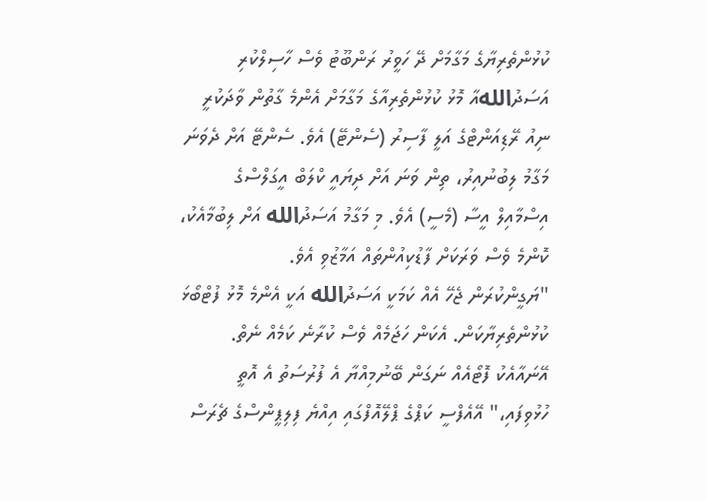ކުޅުންތެރިޔާގެ މަގާމަށް ދޭ ހަވީރު ރަންބޫޓު ވެސް ހާސިލްކުރި އަސަދުاللهއާ މޮޅު ކުޅުންތެރިއާގެ މަގާމަށް އެންމެ ގާތުން ވާދަކުރީ ނިއު ރޭޑިއަންޓްގެ އަލީ ފާސިރު (ސެންޓޭ) އެވެ. ސެންޓޭ އަށް ދެވަނަ މަގާމު ލިބުނުއިރު، ތިން ވަނަ އަށް ދިޔައީ ކްލަބް އީގަލްސްގެ އިސްމާއިލް އީސާ (މެސީ) އެވެ. މި މަގާމު އަސަދުالله އަށް ލިބުމާއެކު، ކޮންމެ ވެސް ވަރަކަށް ފާޑުކިއުންތައް އަމާޒުވި އެވެ.
"ޔަގީންކުރަން ޖެހޭ އެއް ކަމަކީ އަސަދުالله އަކީ އެންމެ މޮޅު ފުޓްބޯޅަ ކުޅުންތެރިޔާކަން. އެކަން ހަޖަމެއް ވެސް ކުރާނެ ކަމެއް ނެތް. އޭނައާއެކު ފޮޓޯއެއް ނަގަން ބޭނުމިއްޔާ އެ ފުރުސަތު އެ އޮތީ ހުޅުވިފައި،" އޭއެފްސީ ކަޕްގެ ޕްލޭއޮފްގައި އިއްޔެ ފިލިޕީންސްގެ ޗެރަސް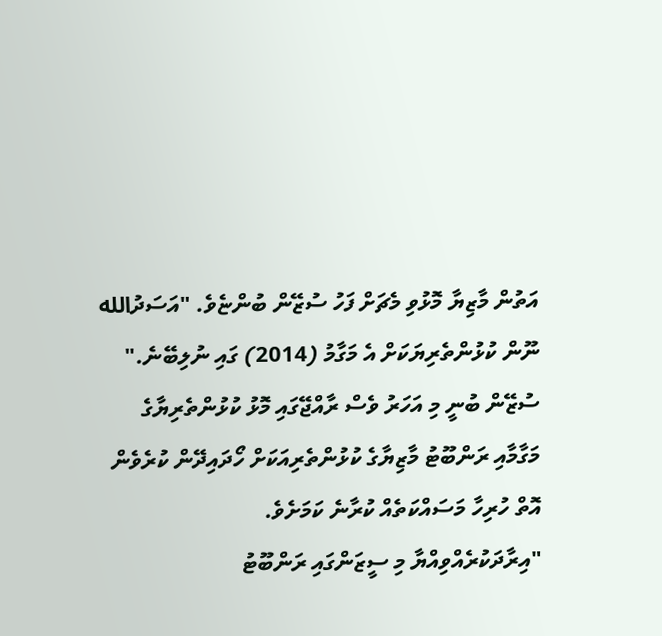އަތުން މާޒިޔާ މޮޅުވި މެޗަށް ފަހު ސުޒޭން ބުންޏެވެ. "އަސަދުالله ނޫން ކުޅުންތެރިޔަކަށް އެ މަގާމު (2014) ގައި ނުލިބޭނެ."
ސުޒޭން ބުނީ މި އަހަރު ވެސް ރާއްޖޭގައި މޮޅު ކުޅުންތެރިޔާގެ މަގާމާއި ރަންބޫޓު މާޒިޔާގެ ކުޅުންތެރިއަކަށް ހޯދައިދޭން ކުރެވެން އޮތް ހުރިހާ މަސައްކަތެއް ކުރާނެ ކަމަށެވެ.
"އިރާދަކުރެއްވިއްޔާ މި ސީޒަންގައި ރަންބޫޓު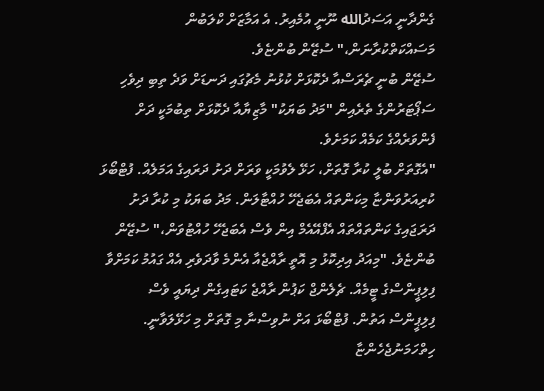ގެންދާނީ އަސަދުالله ނޫނީ އުމެއިރު. އެ އަމާޒަށް ކްލަބުން މަސައްކަތްކުރާނަން،" ސުޒޭން ބުންޏެވެ.
ސުޒޭން ބުނީ ޗެރަސްއާ ދެކޮޅަށް ކުޅުނު މެޗުގައި ދަނޑަށް ވަދެ ތިބި ދިވެހި ސަޕޯޓަރުންގެ ތެރެއިން "މަދު ބަޔަކު" މާޒިޔާއާ ދެކޮޅަށް ތިބުމަކީ ދަށް ފެންވަރެއްގެ ކަމެއް ކަމަށެވެ.
"އެގޮތަށް ބުލީ ކުރާ ގޮތަށް، ހަޅޭ ލެވުމަކީ ވަރަށް ދަށު ދަރައިގެ އަމަލެއް. ފުޓްބޯޅަ ކުރިއަރުވަންޏާ މިކަންތައް އެބަޖެހޭ ހުއްޓާލަން. މަދު ބަޔަކު މި ކުރާ ދަށު ދަރަޖައިގެ ކަންތައްތައް އެފްއޭއެމް އިން ވެސް އެބަޖެހޭ ހުއްޓުވަން،" ސުޒޭން ބުންޏެވެ. "މިއަދު އިދިކޮޅު މި އޮތީ ރާއްޖެއާ އެންމެ ވާދަވެރި އެއް ގައުމު ކަމަށްވާ ފިލިޕީންސްގެ ޓީމެއް. ޗެލެންޖް ކަޕުން ރާއްޖެ ކަޓައިގެން ދިޔައީ ވެސް ފިލިޕީންސް އަތުން. ފުޓްބޯޅަ އަށް ނުވިސްނާ މި ގޮތަށް މި ހަޅޭލަވާނީ. ހިތްހަމަނުޖެހެންޏާ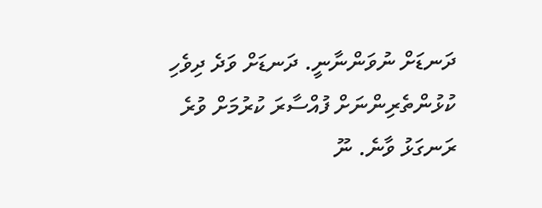ދަނޑަށް ނުވަންނާނީ. ދަނޑަށް ވަދެ ދިވެހި ކުޅުންތެރިންނަށް ފުއްސާރަ ކުރުމަށް ވުރެ ރަނގަޅު ވާނެ. ނޫ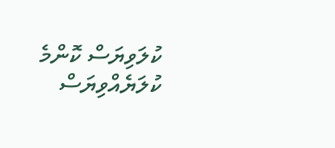ކުލަވިޔަސް ކޮންމެ ކުލަޔެއްވިޔަސް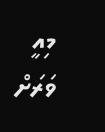މިއީ ވަރަށް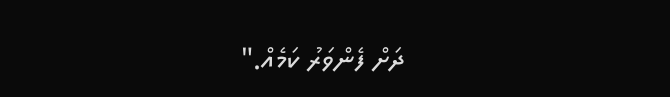ދަށް ފެންވަރު ކަމެއް."